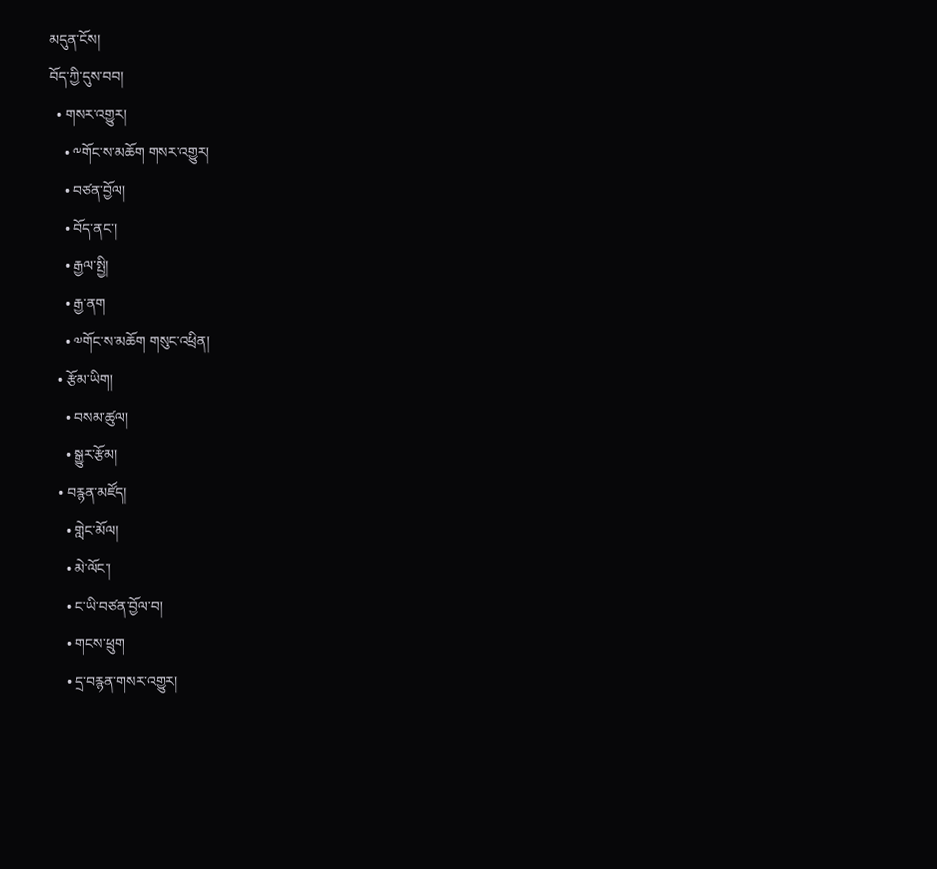མདུན་ངོས།
བོད་ཀྱི་དུས་བབ།
  • གསར་འགྱུར།
    • ༸གོང་ས་མཆོག གསར་འགྱུར།
    • བཙན་བྱོལ།
    • བོད་ནང་།
    • རྒྱལ་སྤྱི།
    • རྒྱ་ནག
    • ༧གོང་ས་མཆོག གསུང་འཕྲིན།
  • རྩོམ་ཡིག།
    • བསམ་ཚུལ།
    • སྒྱུར་རྩོམ།
  • བརྙན་མཛོད།
    • གླེང་མོལ།
    • མེ་ལོང་།
    • ང་ཡི་བཙན་བྱོལ་བ།
    • གངས་ཕྲུག
    • དྲ་བརྙན་གསར་འགྱུར།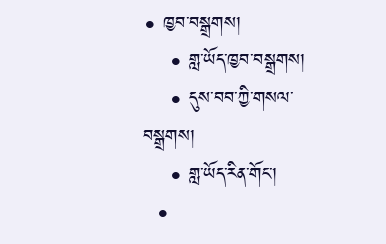• ཁྱབ་བསྒྲགས།
    • གླ་ཡོད་ཁྱབ་བསྒྲགས།
    • དུས་བབ་ཀྱི་གསལ་བསྒྲགས།
    • གླ་ཡོད་རིན་གོང་།
  •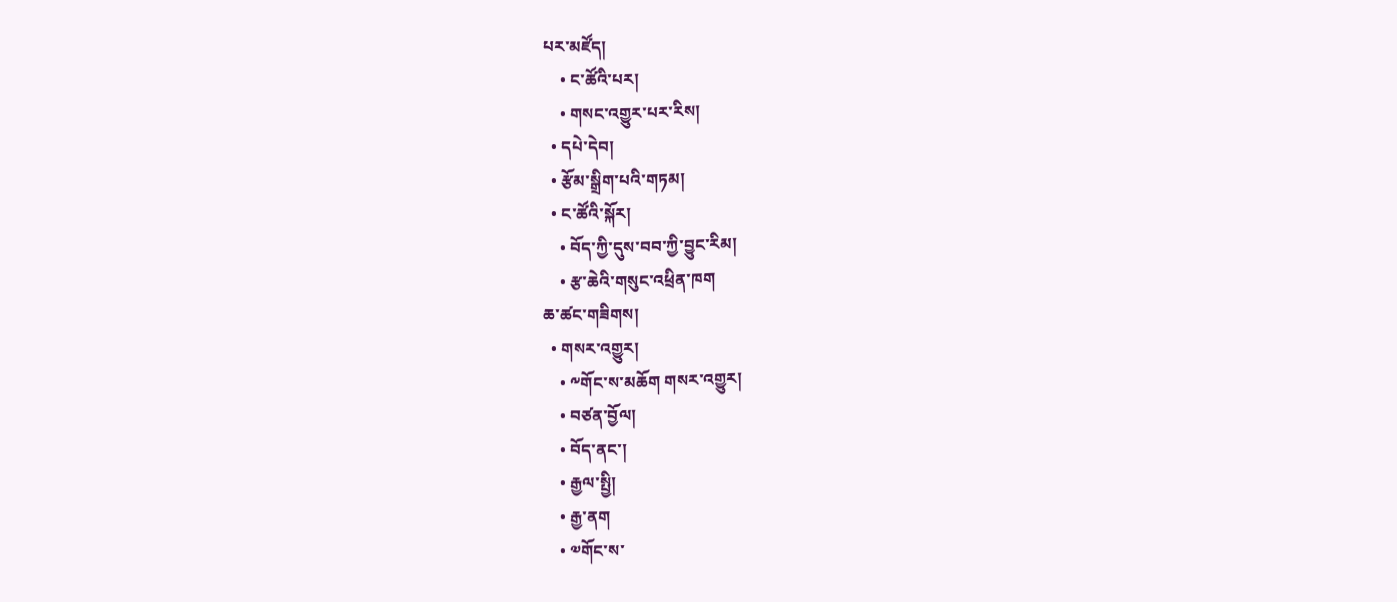པར་མཛོད།
    • ང་ཚོའི་པར།
    • གསང་འགྱུར་པར་རིས།
  • དཔེ་དེབ།
  • རྩོམ་སྒྲིག་པའི་གཏམ།
  • ང་ཚོའི་སྐོར།
    • བོད་ཀྱི་དུས་བབ་ཀྱི་བྱུང་རིམ།
    • རྩ་ཆེའི་གསུང་འཕྲིན་ཁག
ཆ་ཚང་གཟིགས།
  • གསར་འགྱུར།
    • ༸གོང་ས་མཆོག གསར་འགྱུར།
    • བཙན་བྱོལ།
    • བོད་ནང་།
    • རྒྱལ་སྤྱི།
    • རྒྱ་ནག
    • ༧གོང་ས་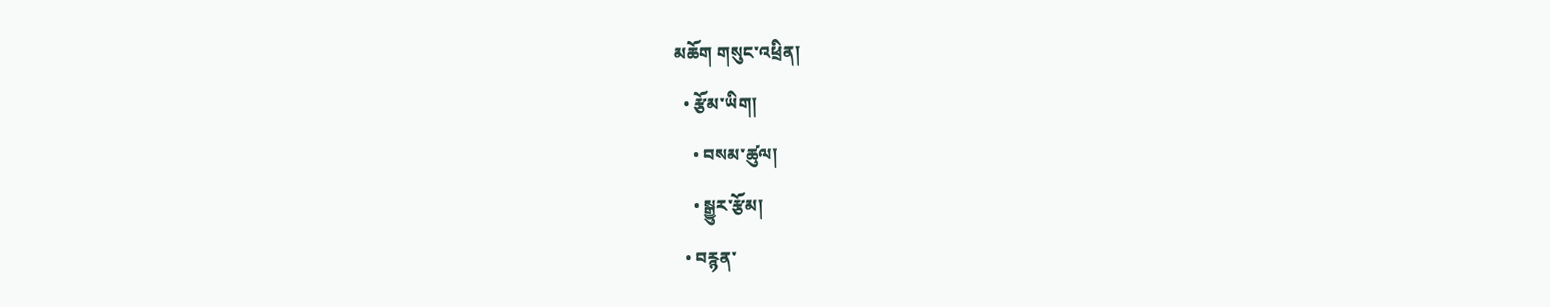མཆོག གསུང་འཕྲིན།
  • རྩོམ་ཡིག།
    • བསམ་ཚུལ།
    • སྒྱུར་རྩོམ།
  • བརྙན་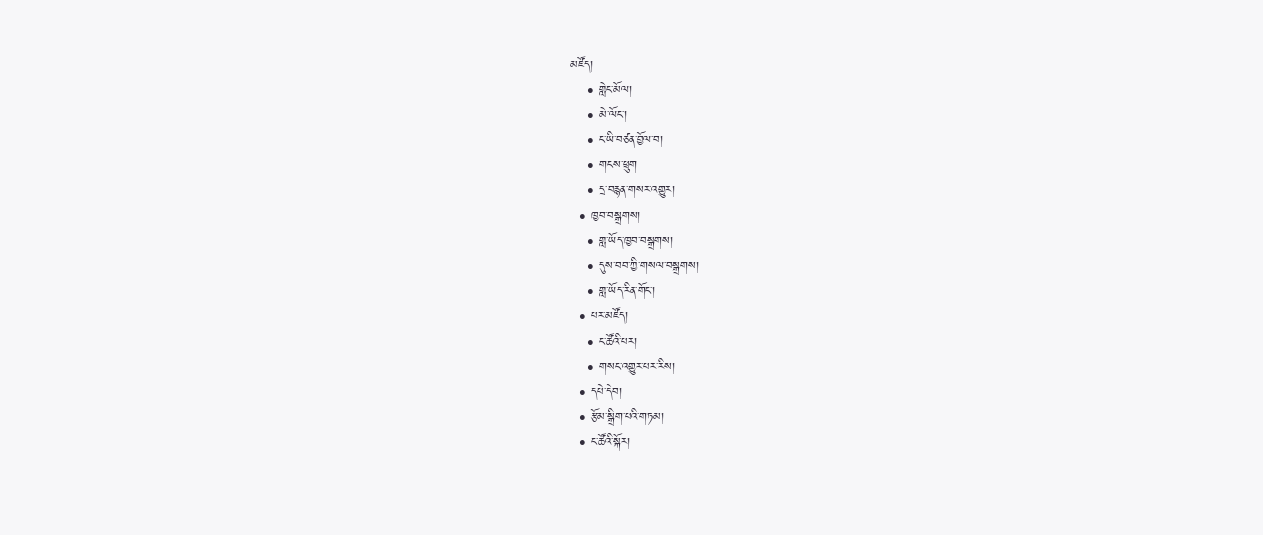མཛོད།
    • གླེང་མོལ།
    • མེ་ལོང་།
    • ང་ཡི་བཙན་བྱོལ་བ།
    • གངས་ཕྲུག
    • དྲ་བརྙན་གསར་འགྱུར།
  • ཁྱབ་བསྒྲགས།
    • གླ་ཡོད་ཁྱབ་བསྒྲགས།
    • དུས་བབ་ཀྱི་གསལ་བསྒྲགས།
    • གླ་ཡོད་རིན་གོང་།
  • པར་མཛོད།
    • ང་ཚོའི་པར།
    • གསང་འགྱུར་པར་རིས།
  • དཔེ་དེབ།
  • རྩོམ་སྒྲིག་པའི་གཏམ།
  • ང་ཚོའི་སྐོར།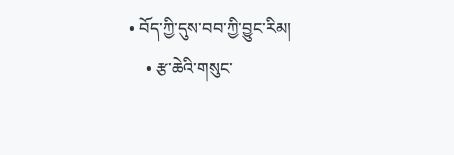• བོད་ཀྱི་དུས་བབ་ཀྱི་བྱུང་རིམ།
    • རྩ་ཆེའི་གསུང་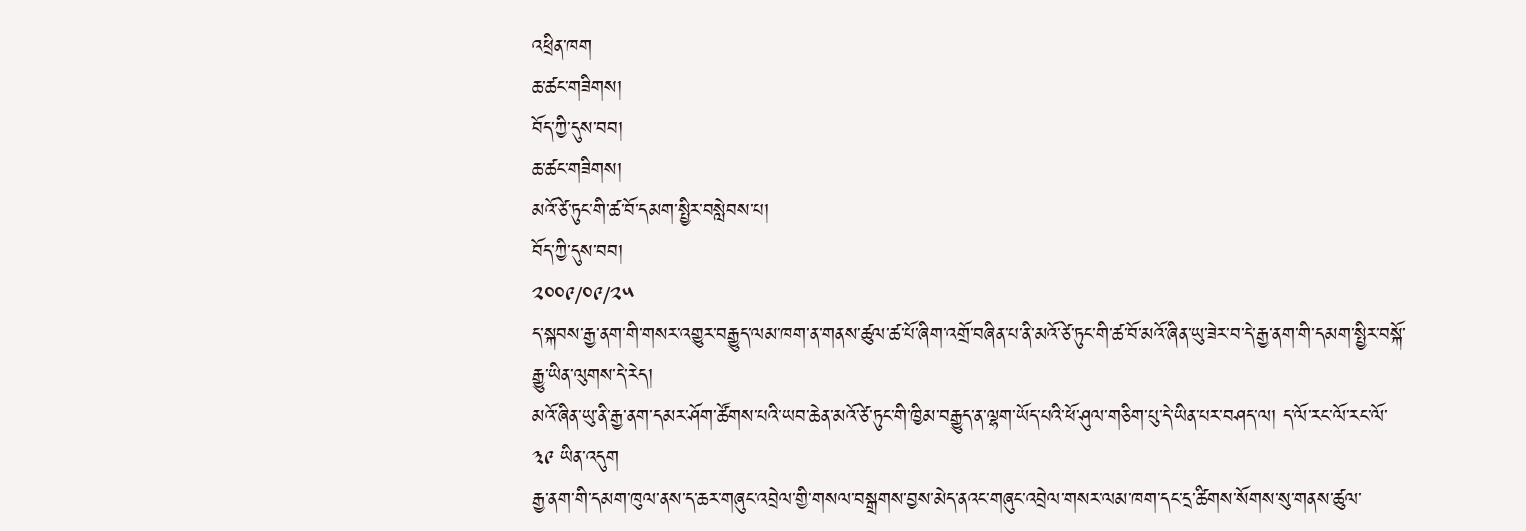འཕྲིན་ཁག
ཆ་ཚང་གཟིགས།
བོད་ཀྱི་དུས་བབ།
ཆ་ཚང་གཟིགས།
མའོ་ཙེ་ཏུང་གི་ཚ་བོ་དམག་སྤྱིར་བསླེབས་པ།
བོད་ཀྱི་དུས་བབ།
༢༠༠༩/༠༩/༢༥
ད་སྐབས་རྒྱ་ནག་གི་གསར་འགྱུར་བརྒྱུད་ལམ་ཁག་ན་གནས་ཚུལ་ཚ་པོ་ཞིག་འགྲོ་བཞིན་པ་ནི་མའོ་ཙེ་ཏུང་གི་ཚ་བོ་མའོ་ཞིན་ཡུ་ཟེར་བ་དེ་རྒྱ་ནག་གི་དམག་སྤྱིར་བསྐོ་རྒྱུ་ཡིན་ལུགས་དེ་རེད།
མའོ་ཞིན་ཡུ་ནི་རྒྱ་ནག་དམར་ཤོག་ཚོགས་པའི་ཡབ་ཆེན་མའོ་ཙེ་ཏུང་གི་ཁྱིམ་བརྒྱུད་ན་ལྷག་ཡོད་པའི་ཕོ་ཤུལ་གཅིག་པུ་དེ་ཡིན་པར་བཤད་ལ། ད་ལོ་རང་ལོ་རང་ལོ་ ༣༩ ཡིན་འདུག
རྒྱ་ནག་གི་དམག་ཁུལ་ནས་ད་ཆར་གཞུང་འབྲེལ་གྱི་གསལ་བསྒྲགས་བྱས་མེད་ནའང་གཞུང་འབྲེལ་གསར་ལམ་ཁག་དང་དྲ་ཚིགས་སོགས་སུ་གནས་ཚུལ་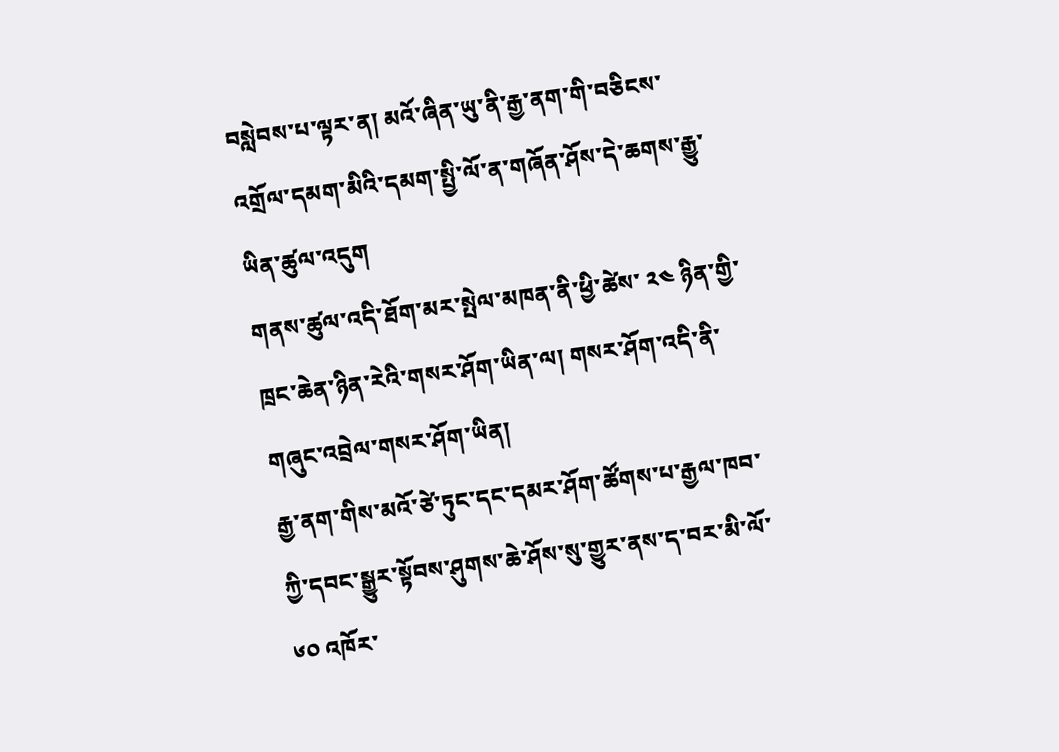བསླེབས་པ་ལྟར་ན། མའོ་ཞིན་ཡུ་ནི་རྒྱ་ནག་གི་བཅིངས་འགྲོལ་དམག་མིའི་དམག་སྤྱི་ལོ་ན་གཞོན་ཤོས་དེ་ཆགས་རྒྱུ་ཡིན་ཚུལ་འདུག
གནས་ཚུལ་འདི་ཐོག་མར་སྤེལ་མཁན་ནི་ཕྱི་ཚེས་ ༢༤ ཉིན་གྱི་ཁྲང་ཆེན་ཉིན་རེའི་གསར་ཤོག་ཡིན་ལ། གསར་ཤོག་འདི་ནི་གཞུང་འབྲེལ་གསར་ཤོག་ཡིན།
རྒྱ་ནག་གིས་མའོ་ཙེ་ཏུང་དང་དམར་ཤོག་ཚོགས་པ་རྒྱལ་ཁབ་ཀྱི་དབང་སྒྱུར་སྟོབས་ཤུགས་ཆེ་ཤོས་སུ་གྱུར་ནས་ད་བར་མི་ལོ་ ༦༠ འཁོར་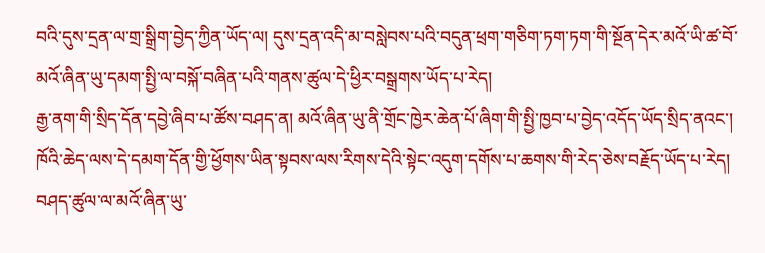བའི་དུས་དྲན་ལ་གྲ་སྒྲིག་བྱེད་ཀྱིན་ཡོད་ལ། དུས་དྲན་འདི་མ་བསླེབས་པའི་བདུན་ཕྲག་གཅིག་ཏག་ཏག་གི་སྔོན་དེར་མའོ་ཡི་ཚ་བོ་མའོ་ཞིན་ཡུ་དམག་སྤྱི་ལ་བསྐོ་བཞིན་པའི་གནས་ཚུལ་དེ་ཕྱིར་བསྒྲགས་ཡོད་པ་རེད།
རྒྱ་ནག་གི་སྲིད་དོན་དབྱེ་ཞིབ་པ་ཚོས་བཤད་ན། མའོ་ཞིན་ཡུ་ནི་གྲོང་ཁྱེར་ཆེན་པོ་ཞིག་གི་སྤྱི་ཁྱབ་པ་བྱེད་འདོད་ཡོད་སྲིད་ནའང་། ཁོའི་ཆེད་ལས་དེ་དམག་དོན་གྱི་ཕྱོགས་ཡིན་སྟབས་ལས་རིགས་དེའི་སྟེང་འདུག་དགོས་པ་ཆགས་གི་རེད་ཅེས་བརྗོད་ཡོད་པ་རེད། བཤད་ཚུལ་ལ་མའོ་ཞིན་ཡུ་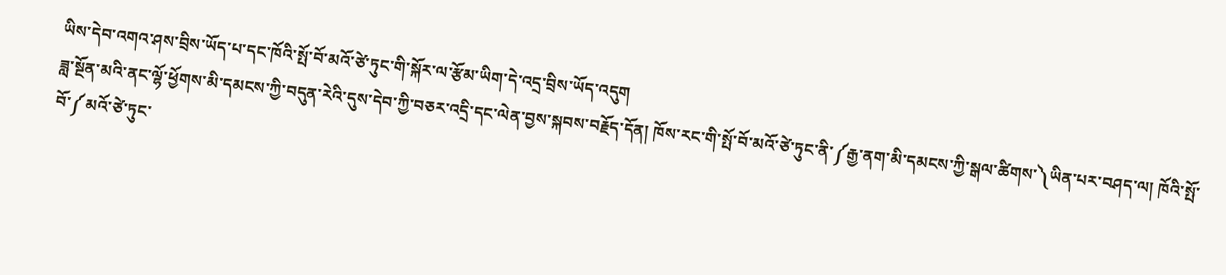ཡིས་དེབ་འགའ་ཤས་བྲིས་ཡོད་པ་དང་ཁོའི་སྤོ་བོ་མའོ་ཙེ་ཏུང་གི་སྐོར་ལ་རྩོམ་ཡིག་དེ་འདྲ་བྲིས་ཡོད་འདུག
ཟླ་སྔོན་མའི་ནང་ལྷོ་ཕྱོགས་མི་དམངས་ཀྱི་བདུན་རེའི་དུས་དེབ་ཀྱི་བཅར་འདྲི་དང་ལེན་བྱས་སྐབས་བརྗོད་དོན། ཁོས་རང་གི་སྤོ་བོ་མའོ་ཙེ་ཏུང་ནི་༼རྒྱ་ནག་མི་དམངས་ཀྱི་སྒལ་ཚིགས་༽ཡིན་པར་བཤད་ལ། ཁོའི་སྤོ་བོ་༼མའོ་ཙེ་ཏུང་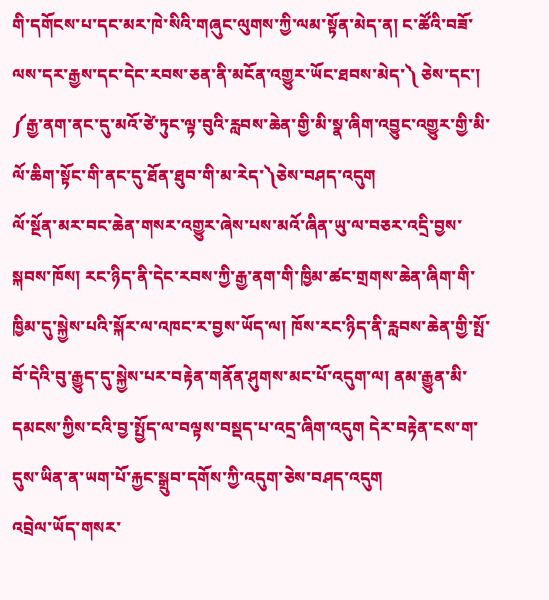གི་དགོངས་པ་དང་མར་ཁེ་སིའི་གཞུང་ལུགས་ཀྱི་ལམ་སྟོན་མེད་ན། ང་ཚོའི་བཟོ་ལས་དར་རྒྱས་དང་དེང་རབས་ཅན་ནི་མངོན་འགྱུར་ཡོང་ཐབས་མེད་༽ ཅེས་དང་། ༼རྒྱ་ནག་ནང་དུ་མའོ་ཙེ་ཏུང་ལྟ་བུའི་རླབས་ཆེན་གྱི་མི་སྣ་ཞིག་འབྱུང་འགྱུར་གྱི་མི་ལོ་ཆིག་སྟོང་གི་ནང་དུ་ཐོན་ཐུབ་གི་མ་རེད་༽ཅེས་བཤད་འདུག
ལོ་སྔོན་མར་བང་ཆེན་གསར་འགྱུར་ཞེས་པས་མའོ་ཞིན་ཡུ་ལ་བཅར་འདྲི་བྱས་སྐབས་ཁོས། རང་ཉིད་ནི་དེང་རབས་ཀྱི་རྒྱ་ནག་གི་ཁྱིམ་ཚང་གྲགས་ཆེན་ཞིག་གི་ཁྱིམ་དུ་སྐྱེས་པའི་སྐོར་ལ་འཁང་ར་བྱས་ཡོད་ལ། ཁོས་རང་ཉིད་ནི་རླབས་ཆེན་གྱི་སྤོ་བོ་དེའི་བུ་རྒྱུད་དུ་སྐྱེས་པར་བརྟེན་གནོན་ཤུགས་མང་པོ་འདུག་ལ། ནམ་རྒྱུན་མི་དམངས་ཀྱིས་ངའི་བྱ་སྤྱོད་ལ་བལྟས་བསྡད་པ་འདྲ་ཞིག་འདུག དེར་བརྟེན་ངས་ག་དུས་ཡིན་ན་ཡག་པོ་རྐྱང་སྒྲུབ་དགོས་ཀྱི་འདུག་ཅེས་བཤད་འདུག
འབྲེལ་ཡོད་གསར་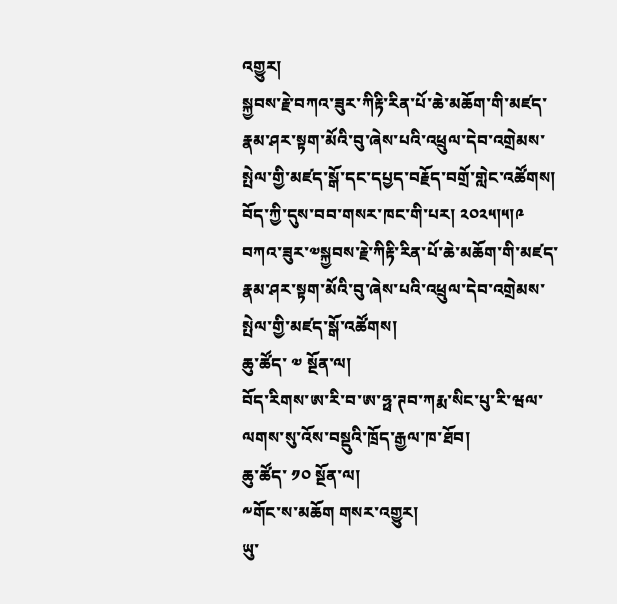འགྱུར།
སྐྱབས་རྗེ་བཀའ་ཟུར་ཀིརྟི་རིན་པོ་ཆེ་མཆོག་གི་མཛད་རྣམ་ཤར་སྟག་མོའི་བུ་ཞེས་པའི་འཕྲུལ་དེབ་འགྲེམས་སྤེལ་གྱི་མཛད་སྒོ་དང་དཔྱད་བརྗོད་བགྲོ་གླེང་འཚོགས། བོད་ཀྱི་དུས་བབ་གསར་ཁང་གི་པར། ༢༠༢༥།༥།༩
བཀའ་ཟུར་༧སྐྱབས་རྗེ་ཀིརྟི་རིན་པོ་ཆེ་མཆོག་གི་མཛད་རྣམ་ཤར་སྟག་མོའི་བུ་ཞེས་པའི་འཕྲུལ་དེབ་འགྲེམས་སྤེལ་གྱི་མཛད་སྒོ་འཚོགས།
ཆུ་ཚོད་ ༧ སྔོན་ལ།
བོད་རིགས་ཨ་རི་བ་ཨ་ཧྥ་ཊབ་ཀརྨ་སིང་པུ་རི་ཝལ་ལགས་སུ་འོས་བསྡུའི་ཁྲོད་རྒྱལ་ཁ་ཐོབ།
ཆུ་ཚོད་ ༡༠ སྔོན་ལ།
༸གོང་ས་མཆོག གསར་འགྱུར།
ཡུ་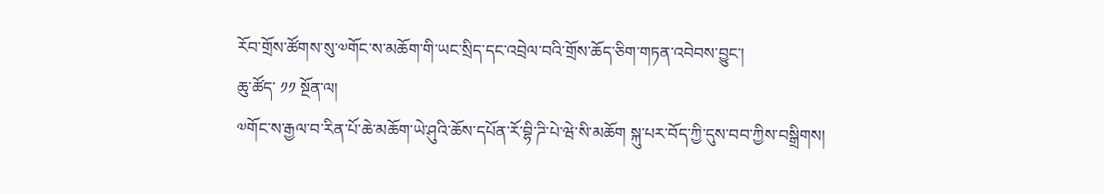རོབ་གྲོས་ཚོགས་སུ་༧གོང་ས་མཆོག་གི་ཡང་སྲིད་དང་འབྲེལ་བའི་གྲོས་ཆོད་ཅིག་གཏན་འབེབས་བྱུང་།
ཆུ་ཚོད་ ༡༡ སྔོན་ལ།
༧གོང་ས་རྒྱལ་བ་རིན་པོ་ཆེ་མཆོག་ཡེ་ཤུའི་ཆོས་དཔོན་རོ་བྷི་ཌི་པེ་ཝེ་སི་མཆོག སྐུ་པར་བོད་ཀྱི་དུས་བབ་ཀྱིས་བསྒྲིགས།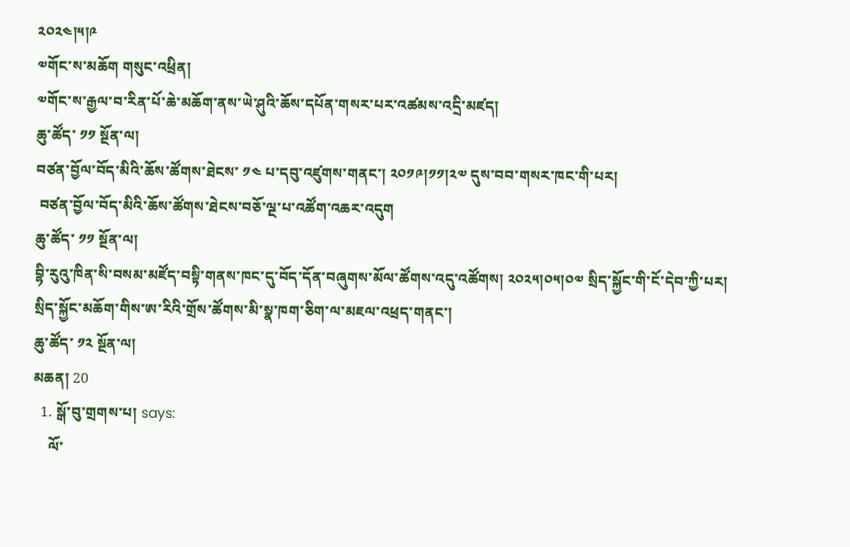༢༠༢༤།༥།༩
༧གོང་ས་མཆོག གསུང་འཕྲིན།
༧གོང་ས་རྒྱལ་བ་རིན་པོ་ཆེ་མཆོག་ནས་ཡེ་ཤུའི་ཆོས་དཔོན་གསར་པར་འཚམས་འདྲི་མཛད།
ཆུ་ཚོད་ ༡༡ སྔོན་ལ།
བཙན་བྱོལ་བོད་མིའི་ཆོས་ཚོགས་ཐེངས་ ༡༤ པ་དབུ་འཛུགས་གནང་། ༢༠༡༩།༡༡།༢༧ དུས་བབ་གསར་ཁང་གི་པར།
 བཙན་བྱོལ་བོད་མིའི་ཆོས་ཚོགས་ཐེངས་བཅོ་ལྔ་པ་འཚོག་འཆར་འདུག
ཆུ་ཚོད་ ༡༡ སྔོན་ལ།
བྷི་རུའུ་ཁིན་སི་བསམ་མཛོད་བསྟི་གནས་ཁང་དུ་བོད་དོན་བཞུགས་མོལ་ཚོགས་འདུ་འཚོགས། ༢༠༢༥།༠༥།༠༧ སྲིད་སྐྱོང་གི་ངོ་དེབ་ཀྱི་པར།
སྲིད་སྐྱོང་མཆོག་གིས་ཨ་རིའི་གྲོས་ཚོགས་མི་སྣ་ཁག་ཅིག་ལ་མཇལ་འཕྲད་གནང་།
ཆུ་ཚོད་ ༡༢ སྔོན་ལ།
མཆན། 20
  1. སྒོ་བུ་གྲགས་པ། says:
    ལོ་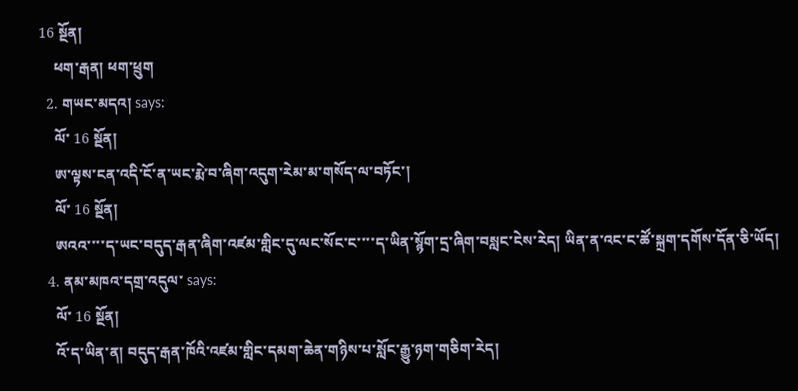16 སྔོན།
    ཕག་རྒན། ཕག་ཕྲུག
  2. གཡང་མདའ། says:
    ལོ་ 16 སྔོན།
    ཨ་ལྟས་ངན་འདི་ངོ་ན་ཡང་རྨེ་བ་ཞིག་འདུག་རེམ་མ་གསོད་ལ་བཏོང་།
    ལོ་ 16 སྔོན།
    ཨའའ་་་་ད་ཡང་བདུད་རྒན་ཞིག་འཛམ་གླིང་དུ་ལང་སོང་ང་་་་ད་ཡིན་སྙོག་དྲ་ཞིག་བསླང་ངེས་རེད། ཡིན་ན་འང་ང་ཚོ་སྐྲག་དགོས་དོན་ཅི་ཡོད།
  4. ནམ་མཁའ་དགྲ་འདུལ་ says:
    ལོ་ 16 སྔོན།
    འོ་ད་ཡིན་ན། བདུད་རྒན་ཁོའི་འཛམ་གླིང་དམག་ཆེན་གཉིས་པ་སློང་རྒྱུ་ཉག་གཅིག་རེད།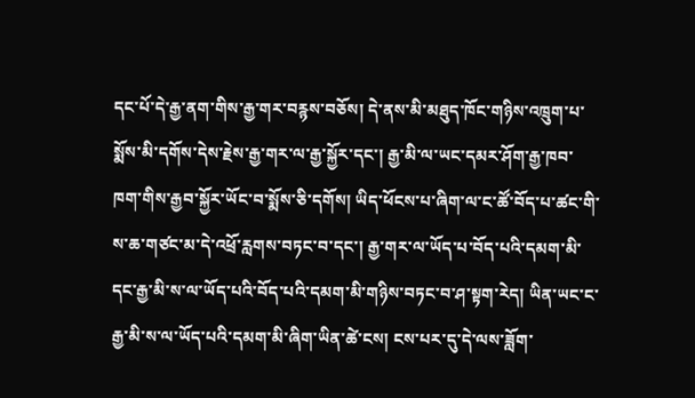དང་པོ་དེ་རྒྱ་ནག་གིས་རྒྱ་གར་བརྙས་བཅོས། དེ་ནས་མི་མཐུད་ཁོང་གཉིས་འཁྲུག་པ་སྨོས་མི་དགོས་དེས་རྗེས་རྒྱ་གར་ལ་རྒྱ་སྐྱོར་དང་། རྒྱ་མི་ལ་ཡང་དམར་ཤོག་རྒྱ་ཁབ་ཁག་གིས་རྒྱབ་སྐྱོར་ཡོང་བ་སྨོས་ཅི་དགོས། ཡིད་ཕོངས་པ་ཞིག་ལ་ང་ཚོ་བོད་པ་ཚང་གི་ས་ཆ་གཙང་མ་དེ་འཕྲོ་རླགས་བཏང་བ་དང་། རྒྱ་གར་ལ་ཡོད་པ་བོད་པའི་དམག་མི་དང་རྒྱ་མི་ས་ལ་ཡོད་པའི་བོད་པའི་དམག་མི་གཉིས་བཏང་བ་ཤ་སྟག་རེད། ཡིན་ཡང་ང་རྒྱ་མི་ས་ལ་ཡོད་པའི་དམག་མི་ཞིག་ཡིན་ཚེ་ངས། ངས་པར་དུ་དེ་ལས་ཟློག་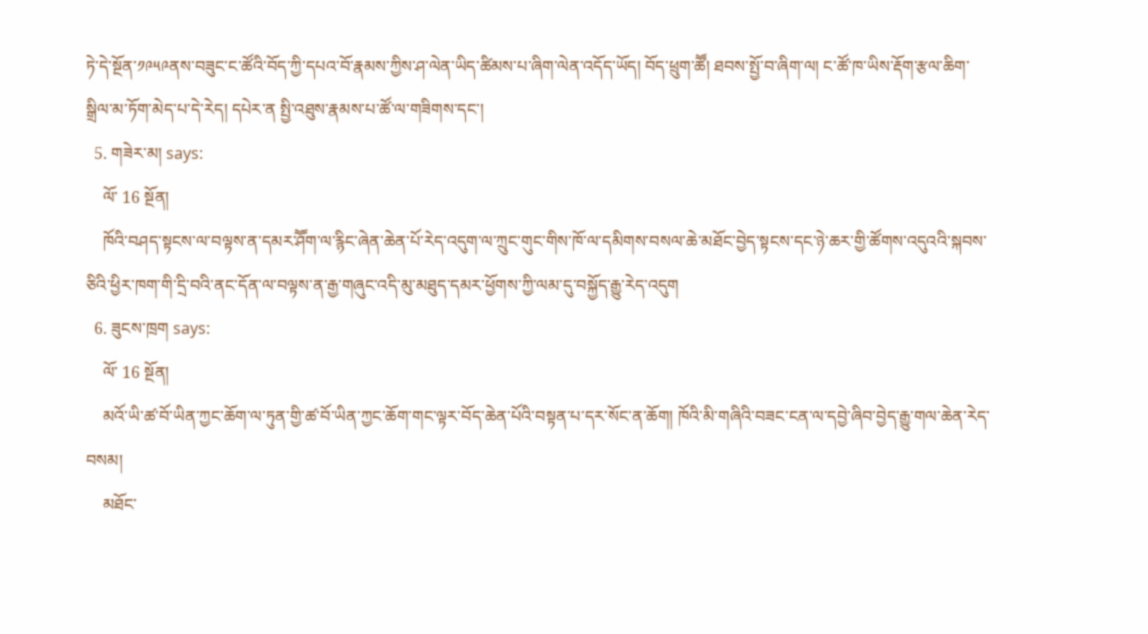ཏེ་དེ་སྔོན་༡༩༥༩ནས་བཟུང་ང་ཚོའི་བོད་ཀྱི་དཔའ་བོ་རྣམས་ཀྱིས་ཤ་ལེན་ཡིད་ཚིམས་པ་ཞིག་ལེན་འདོད་ཡོད། བོད་ཕྲུག་ཚཽ། ཐབས་སྤྱོ་བ་ཞིག་ལ། ང་ཚོ་ཁ་ཡིས་རྡོག་རྩལ་ཆིག་སྒྲིལ་མ་ཏོག་མེད་པ་དེ་རེད། དཔེར་ན སྤྱི་འཐུས་རྣམས་པ་ཚོ་ལ་གཟིགས་དང་།
  5. གཟེར་མ། says:
    ལོ་ 16 སྔོན།
    ཁོའི་བཤད་སྟངས་ལ་བལྟས་ན་དམར་ཤཽག་ལ་རྙིང་ཞེན་ཆེན་པོ་རེད་འདུག་ལ་ཀྲུང་གུང་གིས་ཁོ་ལ་དམིགས་བསལ་ཆེ་མཐོང་བྱེད་སྟངས་དང་ཉེ་ཆར་གྱི་ཚོགས་འདུའའི་སྐབས་ཅིའི་ཕྱིར་ཁག་གི་དྲི་བའི་ནང་དོན་ལ་བལྟས་ན་རྒྱ་གཞུང་འདི་མུ་མཐུད་དམར་ཕྱོགས་ཀྱི་ལམ་དུ་བསྐྱོད་རྒྱུ་རེད་འདུག
  6. ཟུངས་ཁྲག says:
    ལོ་ 16 སྔོན།
    མའོ་ཡི་ཚ་བོ་ཡིན་ཀྱང་ཆོག་ལ་ཏུན་གྱི་ཚ་བོ་ཡིན་ཀྱང་ཆོག་གང་ལྟར་བོད་ཆེན་པོའི་བསྟན་པ་དར་སོང་ན་ཆོག། ཁོའི་མི་གཞིའི་བཟང་ངན་ལ་དབྱེ་ཞིབ་བྱེད་རྒྱུ་གལ་ཆེན་རེད་བསམ།
    མཐོང་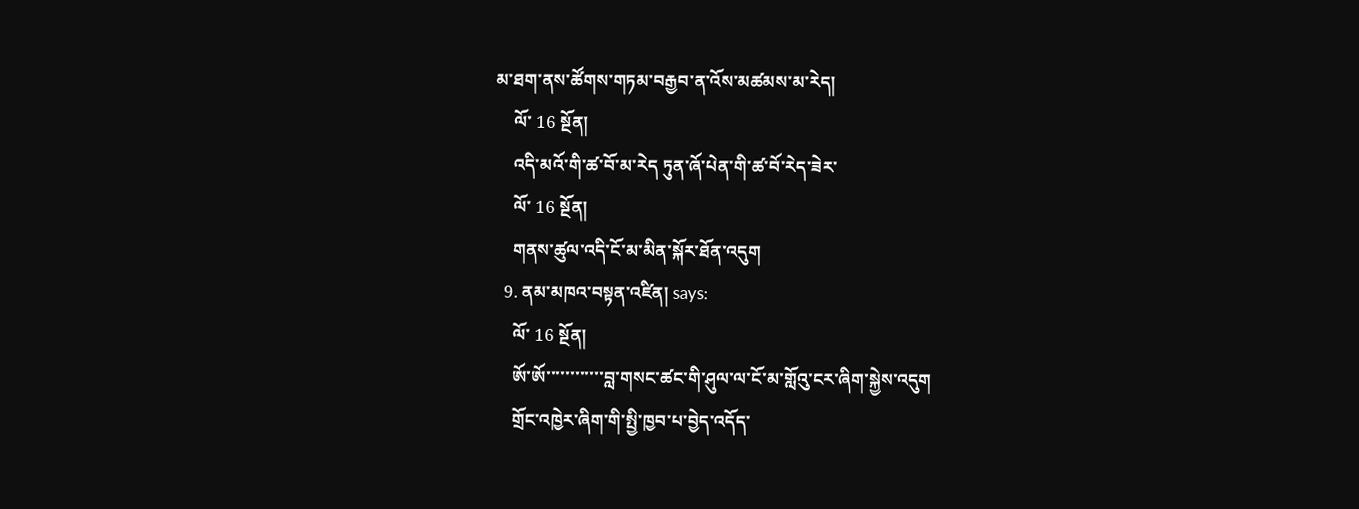མ་ཐག་ནས་ཚོགས་གཏམ་བརྒྱབ་ན་འོས་མཚམས་མ་རེད།
    ལོ་ 16 སྔོན།
    འདི་མའོ་གི་ཚ་བོ་མ་རེད ཏུན་ཞོ་པེན་གི་ཚ་བོ་རེད་ཟེར་
    ལོ་ 16 སྔོན།
    གནས་ཚུལ་འདི་ངོ་མ་མིན་སྐོར་ཐོན་འདུག
  9. ནམ་མཁའ་བསྟན་འཛིན། says:
    ལོ་ 16 སྔོན།
    ཨོ་ཨོ་་་་་་་་་་་་བླ་གསང་ཚང་གི་ཤུལ་ལ་ངོ་མ་གློའུ་ངར་ཞིག་སྐྱེས་འདུག
    གྲོང་འཁྱེར་ཞིག་གི་སྤྱི་ཁྱབ་པ་བྱེད་འདོད་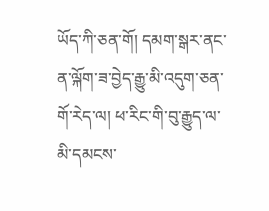ཡོད་ཀི་ཅན་གོ། དམག་སྒར་ནང་ན་ལྐོག་ཟ་བྱེད་རྒྱུ་མི་འདུག་ཅན་གོ་རེད་ལ། ཕ་རིང་གི་བུ་རྒྱུད་ལ་མི་དམངས་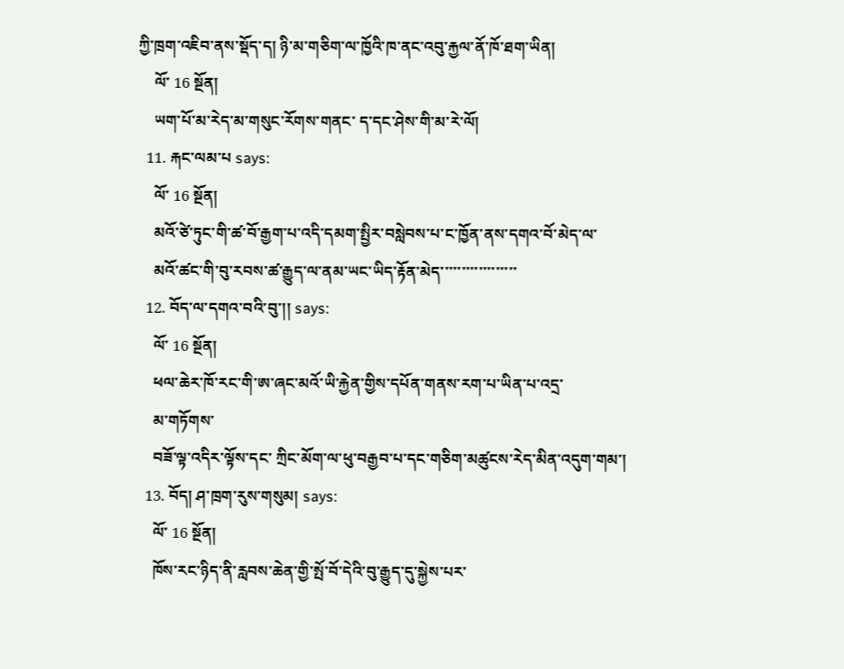ཀྱི་ཁྲག་འཇིབ་ནས་སྡོད་ད། ཉི་མ་གཅིག་ལ་ཁྱོའི་ཁ་ནང་འབུ་རྐྱལ་ནོ་ཁོ་ཐག་ཡིན།
    ལོ་ 16 སྔོན།
    ཡག་པོ་མ་རེད་མ་གསུང་རོགས་གནང་ ད་དང་ཤེས་གི་མ་རེ་ལོ།
  11. རྐང་ལམ་པ says:
    ལོ་ 16 སྔོན།
    མའོ་ཙེ་ཏུང་གི་ཚ་བོ་རྒྱག་པ་འདི་དམག་སྤྱིར་བསླེབས་པ་ང་ཁྱོན་ནས་དགའ་བོ་མེད་ལ་
    མའོ་ཚང་གི་བུ་རབས་ཚ་རྒྱུད་ལ་ནམ་ཡང་ཡིད་རྟོན་མེད་་་་་་་་་་་་་་་་་་
  12. བོད་ལ་དགའ་བའི་བུ་།། says:
    ལོ་ 16 སྔོན།
    ཕལ་ཆེར་ཁོ་རང་གི་ཨ་ཞང་མའོ་ཡི་རྐྱེན་གྱིས་དཔོན་གནས་རག་པ་ཡིན་པ་འདྲ་
    མ་གཏོགས་
    བཟོ་ལྟ་འདིར་ལྟོས་དང་ ཀྲིང་མོག་ལ་ཕུ་བརྒྱབ་པ་དང་གཅིག་མཚུངས་རེད་མིན་འདུག་གམ་།
  13. བོད། ཤ་ཁྲག་རུས་གསུམ། says:
    ལོ་ 16 སྔོན།
    ཁོས་རང་ཉིད་ནི་རླབས་ཆེན་གྱི་སྤོ་བོ་དེའི་བུ་རྒྱུད་དུ་སྐྱེས་པར་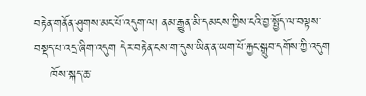བརྟེན་གནོན་ཤུགས་མང་པོ་འདུག་ལ། ནམ་རྒྱུན་མི་དམངས་ཀྱིས་ངའི་བྱ་སྤྱོད་ལ་བལྟས་བསྡད་པ་འདྲ་ཞིག་འདུག དེར་བརྟེན་ངས་ག་དུས་ཡིན་ན་ཡག་པོ་རྐྱང་སྒྲུབ་དགོས་ཀྱི་འདུག
    ཁོས་སྐད་ཆ་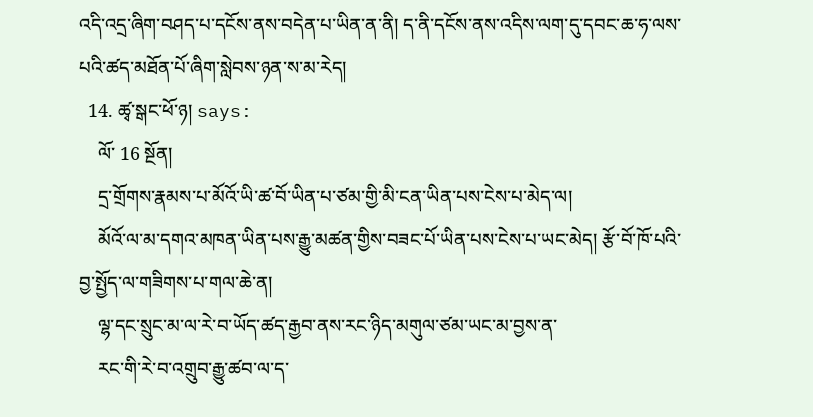འདི་འདྲ་ཞིག་བཤད་པ་དངོས་ནས་བདེན་པ་ཡིན་ན་ནི། ད་ནི་དངོས་ནས་འདིས་ལག་དུ་དབང་ཆ་ཧ་ལས་པའི་ཚད་མཐོན་པོ་ཞིག་སླེབས་ཉན་ས་མ་རེད།
  14. ཚྭ་སྒང་ཕོ་ཉ། says:
    ལོ་ 16 སྔོན།
    དྲ་གྲོགས་རྣམས་པ་མོའོ་ཡི་ཚ་བོ་ཡིན་པ་ཙམ་གྱི་མི་ངན་ཡིན་པས་ངེས་པ་མེད་ལ།
    མོའོ་ལ་མ་དགའ་མཁན་ཡིན་པས་རྒྱུ་མཚན་གྱིས་བཟང་པོ་ཡིན་པས་ངེས་པ་ཡང་མེད། རྩོ་བོ་ཁོ་པའི་བྱ་སྤྱོད་ལ་གཟིགས་པ་གལ་ཆེ་ན།
    ལྷ་དང་སྲུང་མ་ལ་རེ་བ་ཡོད་ཚད་རྒྱབ་ནས་རང་ཉིད་མགུལ་ཙམ་ཡང་མ་བྱས་ན་
    རང་གི་རེ་བ་འགྲུབ་རྒྱུ་ཚབ་ལ་ད་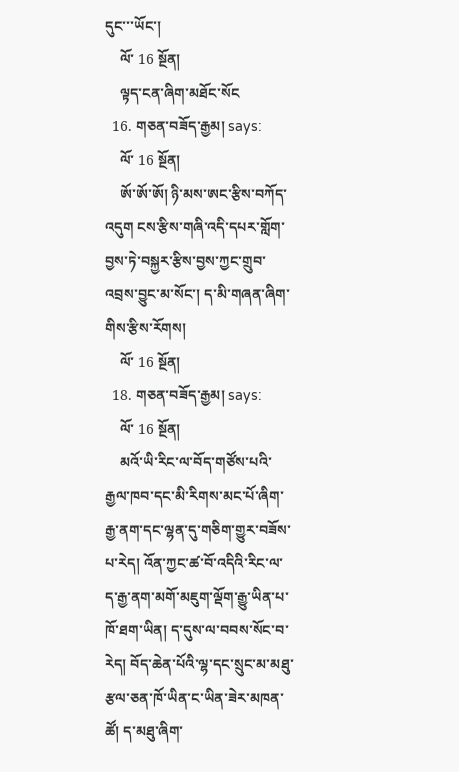དུང་་་ཡོང་།
    ལོ་ 16 སྔོན།
    ལྟད་ངན་ཞིག་མཐོང་སོང
  16. གཅན་བཟོད་རྒྱམ། says:
    ལོ་ 16 སྔོན།
    ཨོ་ཨོ་ཨོ། ཉི་མས་ཨང་རྩིས་བཀོད་འདུག ངས་རྩིས་གཞི་འདི་དཔར་གློག་བྱས་ཏེ་བསྐྱར་རྩིས་བྱས་ཀྱང་གྲུབ་འབྲས་བྱུང་མ་སོང་། ད་མི་གཞན་ཞིག་གིས་རྩིས་རོགས།
    ལོ་ 16 སྔོན།
  18. གཅན་བཟོད་རྒྱམ། says:
    ལོ་ 16 སྔོན།
    མའོ་ཡི་རིང་ལ་བོད་གཙོས་པའི་རྒྱལ་ཁབ་དང་མི་རིགས་མང་པོ་ཞིག་རྒྱ་ནག་དང་ལྷན་དུ་གཅིག་གྱུར་བཟོས་པ་རེད། འོན་ཀྱང་ཚ་བོ་འདིའི་རིང་ལ་ད་རྒྱ་ནག་མགོ་མཇུག་ལྡོག་རྒྱུ་ཡིན་པ་ཁོ་ཐག་ཡིན། ད་དུས་ལ་བབས་སོང་བ་རེད། བོད་ཆེན་པོའི་ལྷ་དང་སྲུང་མ་མཐུ་རྩལ་ཅན་ཁོ་ཡིན་ང་ཡིན་ཟེར་མཁན་ཚོ། ད་མཐུ་ཞིག་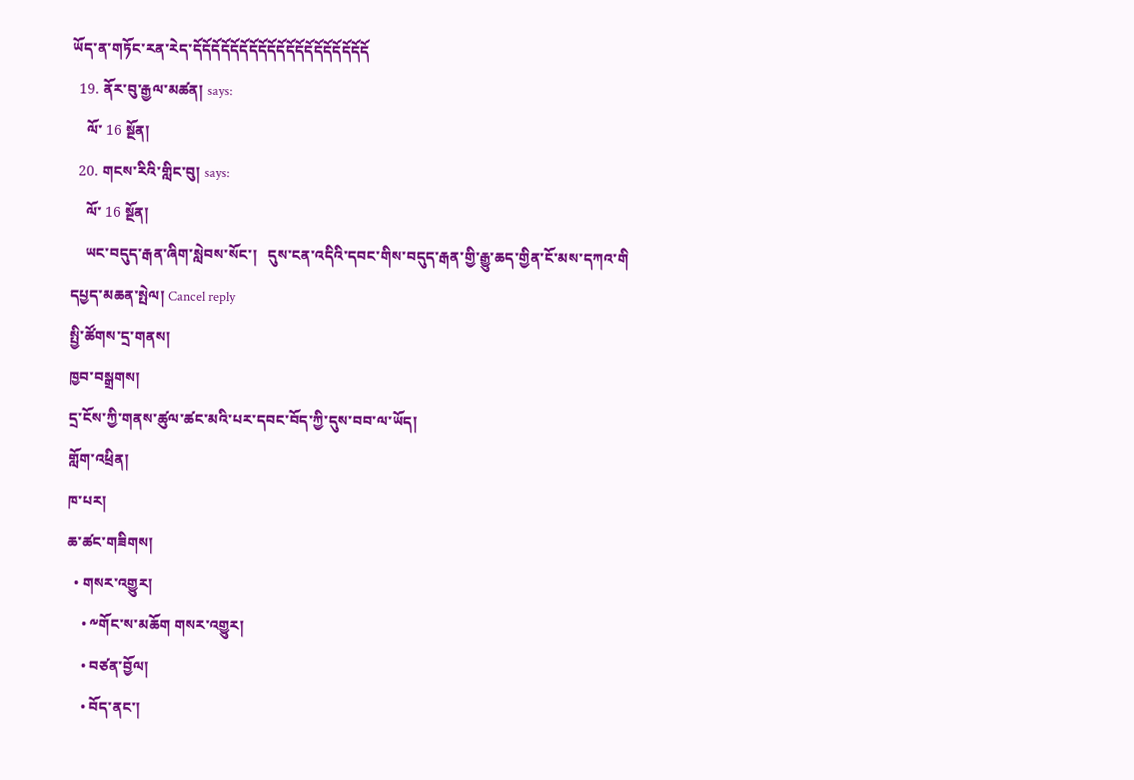ཡོད་ན་གཏོང་རན་རེད་དོདོདོདོདོདོདོདོདོདོདོདོདོདོདོདོདོདོདོ
  19. ནོར་བུ་རྒྱལ་མཚན། says:
    ལོ་ 16 སྔོན།
  20. གངས་རིའི་གླིང་བུ། says:
    ལོ་ 16 སྔོན།
    ཡང་བདུད་རྒན་ཞིག་སླེབས་སོང་།   དུས་ངན་འདིའི་དབང་གིས་བདུད་རྒན་གྱི་རྒྱུ་ཆད་གྱིན་ངོ་མས་དཀའ་གི
དཔྱད་མཆན་སྤེལ། Cancel reply
སྤྱི་ཚོགས་དྲ་གནས།
ཁྱབ་བསྒྲགས།
དྲ་ངོས་ཀྱི་གནས་ཚུལ་ཚང་མའི་པར་དབང་བོད་ཀྱི་དུས་བབ་ལ་ཡོད།
གློག་འཕྲིན།
ཁ་པར།
ཆ་ཚང་གཟིགས།
  • གསར་འགྱུར།
    • ༸གོང་ས་མཆོག གསར་འགྱུར།
    • བཙན་བྱོལ།
    • བོད་ནང་།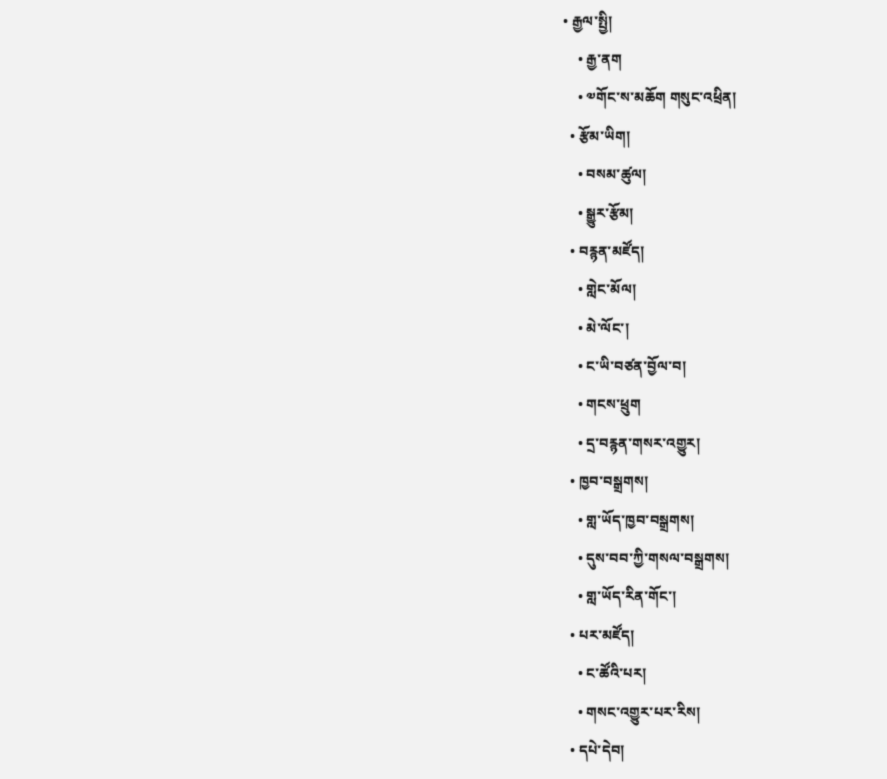• རྒྱལ་སྤྱི།
    • རྒྱ་ནག
    • ༧གོང་ས་མཆོག གསུང་འཕྲིན།
  • རྩོམ་ཡིག།
    • བསམ་ཚུལ།
    • སྒྱུར་རྩོམ།
  • བརྙན་མཛོད།
    • གླེང་མོལ།
    • མེ་ལོང་།
    • ང་ཡི་བཙན་བྱོལ་བ།
    • གངས་ཕྲུག
    • དྲ་བརྙན་གསར་འགྱུར།
  • ཁྱབ་བསྒྲགས།
    • གླ་ཡོད་ཁྱབ་བསྒྲགས།
    • དུས་བབ་ཀྱི་གསལ་བསྒྲགས།
    • གླ་ཡོད་རིན་གོང་།
  • པར་མཛོད།
    • ང་ཚོའི་པར།
    • གསང་འགྱུར་པར་རིས།
  • དཔེ་དེབ།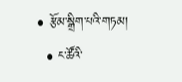• རྩོམ་སྒྲིག་པའི་གཏམ།
  • ང་ཚོའི་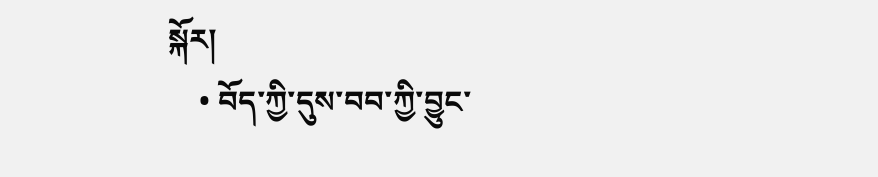སྐོར།
    • བོད་ཀྱི་དུས་བབ་ཀྱི་བྱུང་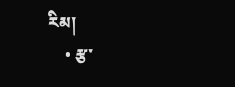རིམ།
    • རྩ་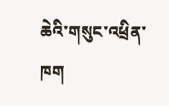ཆེའི་གསུང་འཕྲིན་ཁག